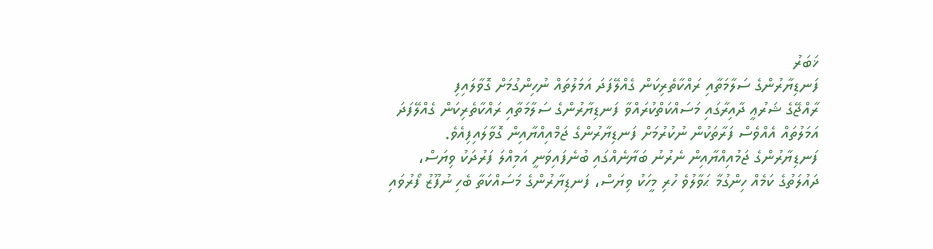ޚަބަރު
ފަނޑިޔާރުންގެ ސަލާމަތާއި ރައްކާތެރިކަން ގެއްލޭފަދަ އަމަލުތައް ނުހިންގުމަށް ގޮވާލައިފި
ރާއްޖޭގެ ޝަރުޢީ ދާއިރާގައި މަސައްކަތްކުރައްވާ ފަނޑިޔާރުންގެ ސަލާމަތާއި ރައްކާތެރިކަން ގެއްލޭފަދަ އަމަލުތައް އެއްވެސް ފަރާތަކުން ނުކުރުމަށް ފަނޑިޔާރުންގެ ޖަމްއިއްޔާއިން ގޮވާލައިފިއެވެ.
ފަނޑިޔާރުންގެ ޖަމުއިއްޔާއިން ނެރުނު ބަޔާނެއްގައި ބުނެފައިވަނީ އަމިއްލަ ފަރުދަކު ވިޔަސް، ދައުލަތުގެ ކަމެއް ހިންގުމާ ޙަވާލުވެ ހުރި މީހަކު ވިޔަސް، ފަނޑިޔާރުންގެ މަސައްކަތާ ބެހި ނުފޫޒު ފޯރުވައި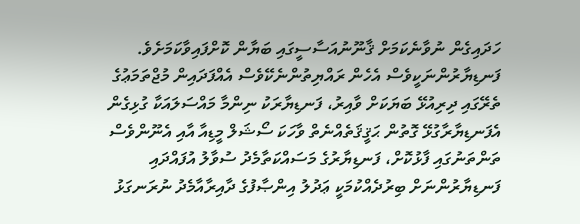ހަދައިގެން ނުވާނެކަމަށް ޤާނޫނުއަސާސީގައި ބަޔާން ކޮށްފައިވާކަމަށެވެ.
ފަނޑިޔާރުންނަކީވެސް އެހެން ރައްޔިތުންނެކޭވެސް އެއްފަދައިން މުޖްތަމަޢުގެ ތެރޭގައި ދިރިއުޅޭ ބަޔަކަށް ވާއިރު، ފަނޑިޔާރަކު ނިންމާ މައްސަލައަކާ ގުޅިގެން އެފަނޑިޔާރާގުޅޭ ގޮތުން ޙަޤީޤަތެއްނެތް ވާހަކަ ސޯޝަލް މީޑިއާ އާއި އެނޫންވެސް ތަންތަނުގައި ފާޅުކޮށް، ފަނޑިޔާރުގެ މަސައްކަތާމެދު ސުވާލު އުފައްދައި ފަނޑިޔާރުންނަށް ބިރުދެއްކުމަކީ ޢަދުލު އިންޞާފުގެ ދާއިރާއާމެދު ނުރަނގަޅު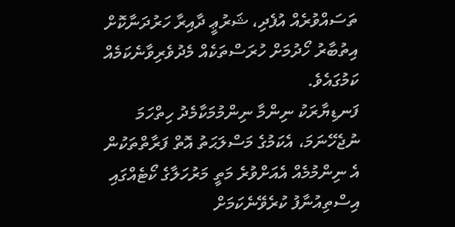ތަސައްވުރެއް އުފެދި، ޝަރުޢީ ދާއިރާ ހަރުދަނާކޮށް އިތުބާރު ހޯދުމަށް ހުރަސްތަކެއް މެދުވެރިވާނެކަމެއް ކަމުގައެވެ.
ފަނޑިޔާރަކު ނިންމާ ނިންމުމަކާމެދު ހިތްހަމަ ނުޖެހޭނަމަ، އެކަމުގެ މަސްލަޙަތު އޮތް ފަރާތްތަކުން އެ ނިންމުމެއް އެއަށްވުރެ މަތީ މަރުހަލާގެ ކޯޓެއްގައި އިސްތިއުނާފު ކުރެވޭނެކަމަށް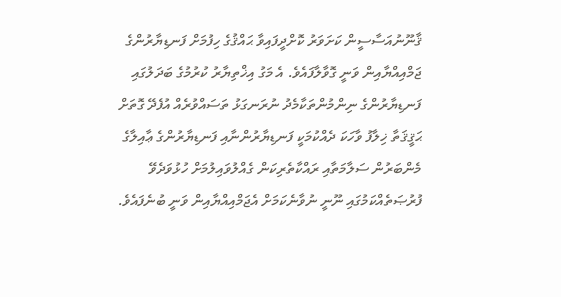ޤާނޫނުއަސާސީން ކަށަވަރު ކޮށްދީފައިވާ ޙައްޤުގެ ހިފުމަށް ފަނޑިޔާރުންގެ ޖަމްއިއްޔާއިން ވަނީ ގޮވާލާފައެވެ. އެ މަގު އިޚްތިޔާރު ކުރުމުގެ ބަދަލުގައި ފަނޑިޔާރުންގެ ނިންމުންތަކާމެދު ނުރަނގަޅު ތަސައްވުރެއް އުފެދޭ ގޮތަށް ޙަޤީޤަތާ ޚިލާފު ވާހަކަ ދެއްކުމަކީ ފަނޑިޔާރުންނާއި ފަނޑިޔާރުންގެ ޢާއިލާގެ މެންބަރުން ސަލާމަތާއި ރައްކާތެރިކަން ގެއްލުވައިލުމަށް ހުޅުވަދެވޭ ފުރުޞަތެއްކަމުގައި ނޫނީ ނުވާނެކަމަށް އެޖަމްއިއްޔާއިން ވަނީ ބުނެފައެވެ.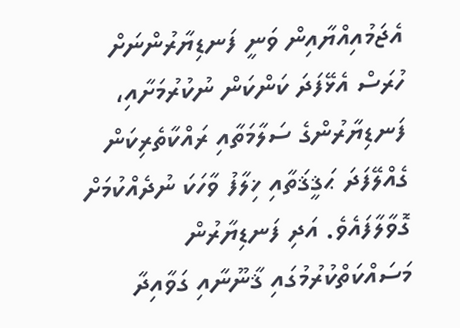އެޖަމުއިއްޔާއިން ވަނީ ފަނޑިޔާރުންނަށް ހުރަސް އެޅޭފަދަ ކަންކަން ނުކުރުމަށާއި، ފަނޑިޔާރުންގެ ސަލާމަތާއި ރައްކާތެރިކަން ގެއްލޭފަދަ ޙަޤީޤަތާއި ޚިލާފު ވާހަކަ ނުދެއްކުމަށް ގޮވާލާފައެވެ. އަދި ފަނޑިޔާރުން މަސައްކަތްކުރުމުގައި ޤާނޫނާއި ގަވާއިދާ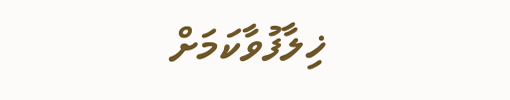ޚިލާފުވާކަމަށް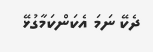ދެކޭ ނަމަ އެކަންކަމާގުޅޭ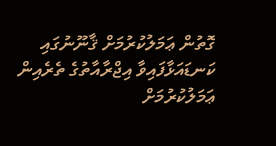ގޮތުން ޢަމަލުކުރުމަށް ޤާނޫނުގައި ކަނޑައަޅާފައިވާ އިޖްރާއާތުގެ ތެރެއިން ޢަމަލުކުރުމަށް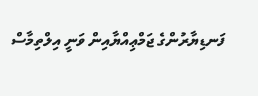ފަނޑިޔާރުންގެ ޖަމްޢިއްޔާއިން ވަނީ އިލްތިމާސް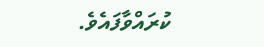ކުރައްވާފައެވެ.